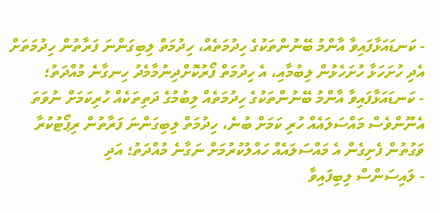- ކަނޑައަޅާފައިވާ އާންމު ބޭނުންތަކުގެ ހިދުމަތެއް، ހިދުމަތް ލިބިގަންނަ ފަރާތުން ހިދުމަތަށް އެދި ހުށަހަޅާ ހުށަހެޅުން ލިބުމާއި، އެ ހިދުމަތް ފޯރުކޮށްދިނުމާމެދު ހިނގާނެ މުއްދަތު؛
- ކަނޑައަޅާފައިވާ އާންމު ބޭނުންތަކުގެ ހިދުމަތެއް ލިބުމުގެ ދަތިތަކެއް ހުރިކަމަށް ނުވަތަ އެނޫންވެސް މައްސަލައެއް ހުރި ކަމަށް ބުނެ، ހިދުމަތް ލިބިގަންނަ ފަރާތުން ރިޕޯޓުކުރާ ވަގުތުން ފެށިގެން އެ މައްސަލައެއް ހައްލުކުރުމަށް ނަގާނެ މުއްދަތު؛ އަދި
- ލައިސަންސް ލިބިފައިވާ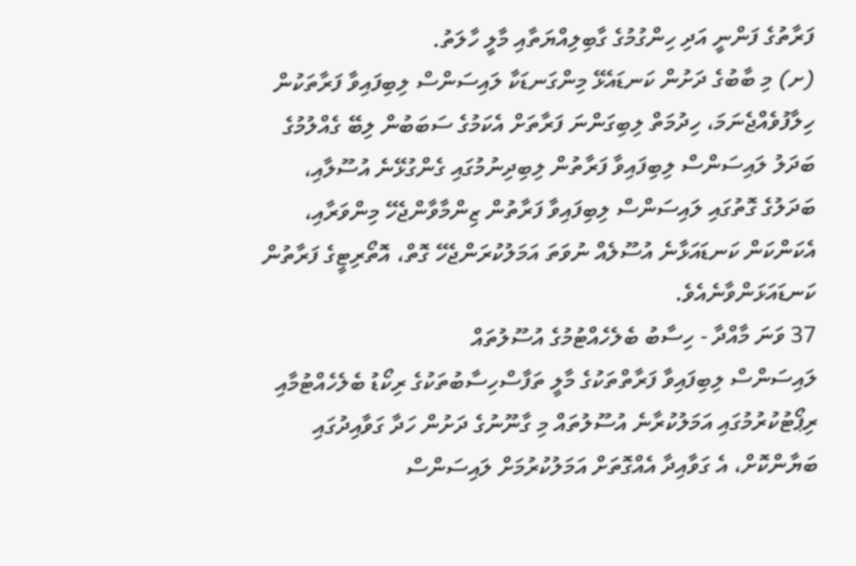ފަރާތުގެ ފަންނީ އަދި ހިންގުމުގެ ގާބިލިއްޔަތާއި މާލީ ހާލަތު.
(ށ) މި ބާބުގެ ދަށުން ކަނޑައެޅޭ މިންގަނޑަކާ ލައިސަންސް ލިބިފައިވާ ފަރާތަކުން ހިލާފުވެއްޖެނަމަ، ހިދުމަތް ލިބިގަންނަ ފަރާތަށް އެކަމުގެ ސަބަބުން ލިބޭ ގެއްލުމުގެ ބަދަލު ލައިސަންސް ލިބިފައިވާ ފަރާތުން ލިބިދިނުމުގައި ގެންގުޅޭނެ އުސޫލާއި، ބަދަލުގެ ގޮތުގައި ލައިސަންސް ލިބިފައިވާ ފަރާތުން ޒިންމާވާންޖެހޭ މިންވަރާއި، އެކަންކަން ކަނޑައަޅާނެ އުސޫލެއް ނުވަތަ އަމަލުކުރަންޖެހޭ ގޮތް، އޮތޯރިޓީގެ ފަރާތުން ކަނޑައަޅަންވާނެއެވެ.
37 ވަނަ މާއްދާ - ހިސާބު ބެލެހެއްޓުމުގެ އުސޫލުތައް
ލައިސަންސް ލިބިފައިވާ ފަރާތްތަކުގެ މާލީ ތަފާސްހިސާބުތަކުގެ ރިކޯޑު ބެލެހެއްޓުމާއި ރިޕޯޓުކުރުމުގައި އަމަލުކުރާނެ އުސޫލުތައް މި ގާނޫނުގެ ދަށުން ހަދާ ގަވާއިދުގައި ބަޔާންކޮށް، އެ ގަވާއިދާ އެއްގޮތަށް އަމަލުކުރުމަށް ލައިސަންސް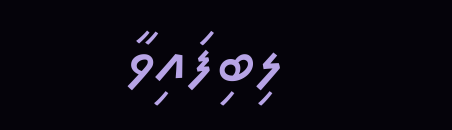ލިބިފައިވާ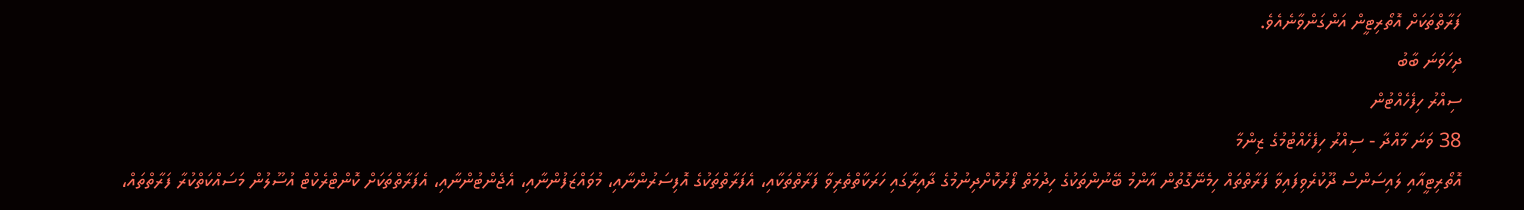ފަރާތްތަކަށް އޮތޯރިޓީން އަންގަންވާނެއެވެ.
ދިހަވަނަ ބާބު
ސިއްރު ހިފެހެއްޓުން
38 ވަނަ މާއްދާ - ސިއްރު ހިފެހެއްޓުމުގެ ޒިންމާ
އޮތޯރިޓީއާއި ލައިސަންސް ދޫކުރެވިފައިވާ ފަރާތްތައް ހިމެނޭގޮތުން އާންމު ބޭނުންތަކުގެ ހިދުމަތް ފޯރުކޮށްދިނުމުގެ ދާއިރާގައި ހަރަކާތްތެރިވާ ފަރާތްތަކާއި، އެފަރާތްތަކުގެ އޮފިސަރުންނާއި، މުވައްޒަފުންނާއި، އެޖެންޓުންނާއި، އެފަރާތްތަކަށް ކޮންޓްރެކްޓް އުސޫލުން މަސައްކަތްކުރާ ފަރާތްތައް،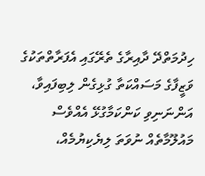ހިދުމަތްދޭ ދާއިރާގެ ތެރޭގައި އެފަރާތްތަކުގެ ވަޒީފާގެ މަސައްކަތާ ގުޅިގެން ލިބިފައިވާ، އަންނަނިވި ކަންކަމާގުޅޭ އެއްވެސް މައުލޫމާތެއް ނުވަތަ ލިޔެކިޔުމެއް،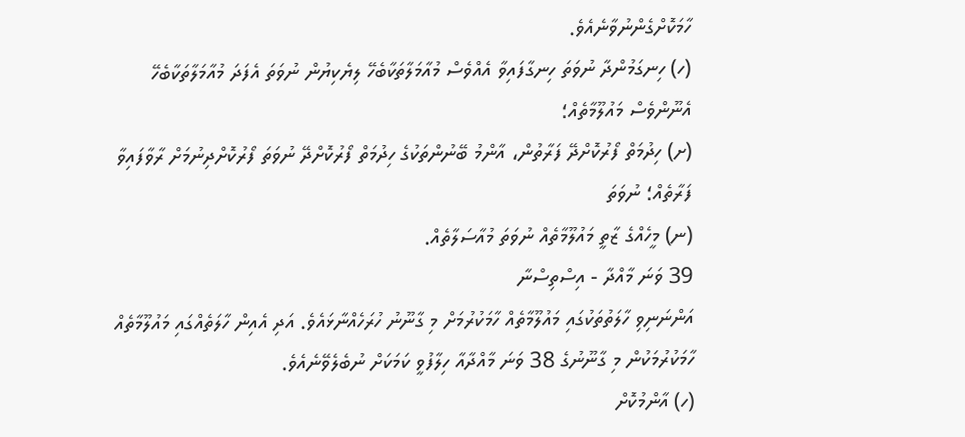ހާމަކޮށްގެންނުވާނެއެވެ.
(ހ) ހިނގަމުންދާ ނުވަތަ ހިނގާފައިވާ އެއްވެސް މުއާމަލާތަކާބެހޭ ލިޔެކިޔުން ނުވަތަ އެފަދަ މުއާމަލާތަކާބެހޭ އެނޫންވެސް މައުލޫމާތެއް؛
(ށ) ހިދުމަތް ފޯރުކޮށްދޭ ފަރާތުން، އާންމު ބޭނުންތަކުގެ ހިދުމަތް ފޯރުކޮށްދޭ ނުވަތަ ފޯރުކޮށްދިނުމަށް ރާވާފައިވާ ފަރާތެއް؛ ނުވަތަ
(ނ) މީހެއްގެ ޒާތީ މައުލޫމާތެއް ނުވަތަ މުއާސަލާތެއް.
39 ވަނަ މާއްދާ - އިސްތިސްނާ
އަންނަނިވި ހާލަތުތަކުގައި މައުލޫމާތެއް ހާމަކުރުމަށް މި ގާނޫނު ހުރަހެއްނާޅައެވެ. އަދި އެއިން ހާލަތެއްގައި މައުލޫމާތެއް ހާމަކުރުމަކުން މި ގާނޫނުގެ 38 ވަނަ މާއްދާއާ ހިލާފުވީ ކަމަކަށް ނުބެލެވޭނެއެވެ.
(ހ) އާންމުކޮށް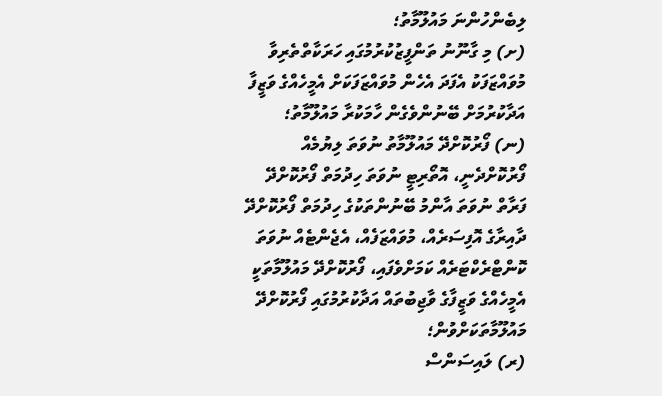ލިބެންހުންނަ މައުލޫމާތު؛
(ށ) މި ގާނޫނު ތަންފީޒުކުރުމުގައި ހަރަކާތްތެރިވާ މުވައްޒަފަކު އެފަދަ އެހެން މުވައްޒަފަކަށް އެމީހެއްގެ ވަޒީފާ އަދާކުރުމަށް ބޭނުންވެގެން ހާމަކުރާ މައުލޫމާތު؛
(ނ) ފޯރުކޮށްދޭ މައުލޫމާތު ނުވަތަ ލިޔުމެއް ފޯރުކޮށްދެނީ، އޮތޯރިޓީ ނުވަތަ ހިދުމަތް ފޯރުކޮށްދޭ ފަރާތް ނުވަތަ އާންމު ބޭނުންތަކުގެ ހިދުމަތް ފޯރުކޮށްދޭ ދާއިރާގެ އޮފިސަރެއް، މުވައްޒަފެއް، އެޖެންޓެއް ނުވަތަ ކޮންޓްރެކްޓަރެއް ކަމަށްވެފައި، ފޯރުކޮށްދޭ މައުލޫމާތަކީ އެމީހެއްގެ ވަޒީފާގެ ވާޖިބުތައް އަދާކުރުމުގައި ފޯރުކޮށްދޭ މައުލޫމާތަކަށްވުން؛
(ރ) ލައިސަންސް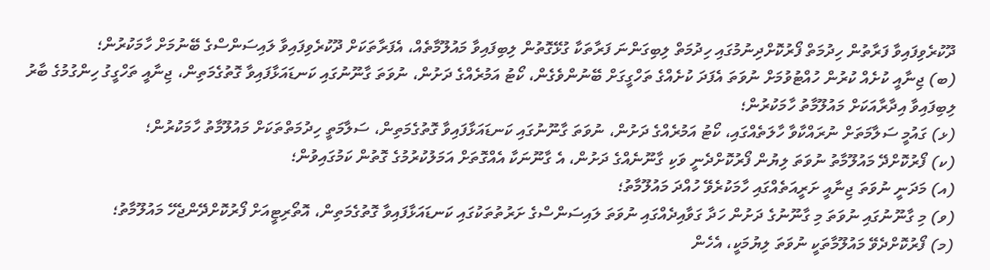ދޫކުރެވިފައިވާ ފަރާތުން ހިދުމަތް ފޯރުކޮށްދިނުމުގައި ހިދުމަތް ލިބިގަންނަ ފަރާތަކާ ގުޅޭގޮތުން ލިބިފައިވާ މައުލޫމާތެއް، އެފަރާތަކަށް ދޫކުރެވިފައިވާ ލައިސަންސްގެ ބޭނުމަށް ހާމަކުރުން؛
(ބ) ޖިނާއީ ކުށެއް ކުރުން ހުއްޓުވުމަށް ނުވަތަ އެފަދަ ކުށެއްގެ ތަހްގީގަށް ބޭނުންވެގެން، ކޯޓު އަމުރެއްގެ ދަށުން، ނުވަތަ ގާނޫނުގައި ކަނޑައަޅާފައިވާ ގޮތުގެމަތިން، ޖިނާއީ ތަހްގީގު ހިންގުމުގެ ބާރު ލިބިފައިވާ އިދާރާއަކަށް މައުލޫމާތު ހާމަކުރުން؛
(ޅ) ގައުމީ ސަލާމަތަށް ނުރައްކާވާ ހާލަތެއްގައި، ކޯޓު އަމުރެއްގެ ދަށުން، ނުވަތަ ގާނޫނުގައި ކަނޑައަޅާފައިވާ ގޮތުގެމަތިން، ސަލާމަތީ ހިދުމަތްތަކަށް މައުލޫމާތު ހާމަކުރުން؛
(ކ) ފޯރުކޮށްދޭ މައުލޫމާތު ނުވަތަ ލިޔުން ފޯރުކޮށްދެނީ ވަކި ގާނޫނެއްގެ ދަށުން، އެ ގާނޫނަކާ އެއްގޮތަށް އަމަލުކުރުމުގެ ގޮތުން ކަމުގައިވުން؛
(އ) މަދަނީ ނުވަތަ ޖިނާއީ ށަރީއަތެއްގައި ހާމަކުރެވޭ ހުއްދަ މައުލޫމާތު؛
(ވ) މި ގާނޫނުގައި ނުވަތަ މި ގާނޫނުގެ ދަށުން ހަދާ ގަވާއިދެއްގައި ނުވަތަ ލައިސަންސްގެ ށަރުތުތަކުގައި ކަނޑައަޅާފައިވާ ގޮތުގެމަތިން، އޮތޯރިޓީއަށް ފޯރުކޮށްދޭންޖެހޭ މައުލޫމާތު؛
(މ) ފޯރުކޮށްދެވޭ މައުލޫމާތަކީ ނުވަތަ ލިޔުމަކީ، އެހެން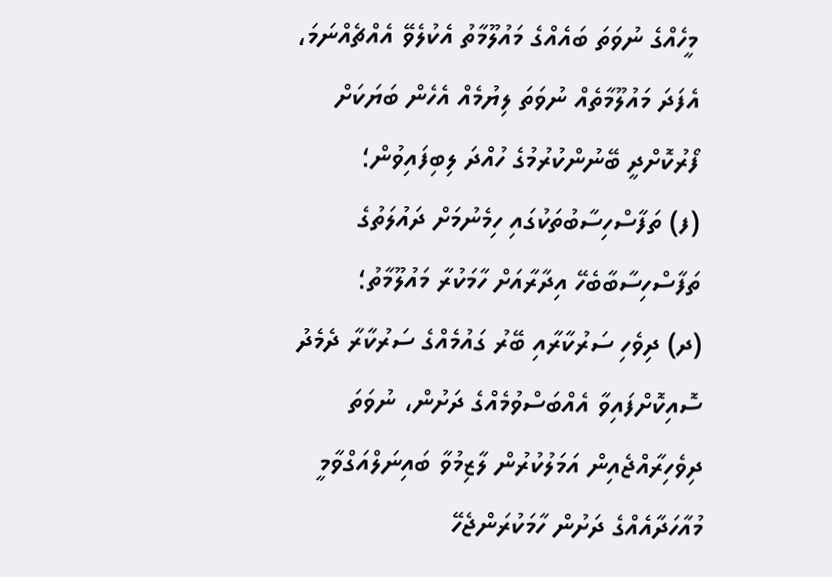މީހެއްގެ ނުވަތަ ބައެއްގެ މައުލޫމާތު އެކުލެވޭ އެއްޗެއްނަމަ، އެފަދަ މައުލޫމާތެއް ނުވަތަ ލިޔުމެއް އެހެން ބަޔަކަށް ފޯރުކޮށްދީ ބޭނުންކުރުމުގެ ހުއްދަ ލިބިފައިވުން؛
(ފ) ތަފާސްހިސާބުތަކުގައި ހިމެނުމަށް ދައުލަތުގެ ތަފާސްހިސާބާބެހޭ އިދާރާއަށް ހާމަކުރާ މައުލޫމާތު؛
(ދ) ދިވެހި ސަރުކާރާއި ބޭރު ގައުމެއްގެ ސަރުކާރާ ދެމެދު ސޮއިކޮށްފައިވާ އެއްބަސްވުމެއްގެ ދަށުން، ނުވަތަ ދިވެހިރާއްޖެއިން އަމަލުކުރުން ލާޒިމުވާ ބައިނަލްއަގްވާމީ މުއާހަދާއެއްގެ ދަށުން ހާމަކުރަންޖެހޭ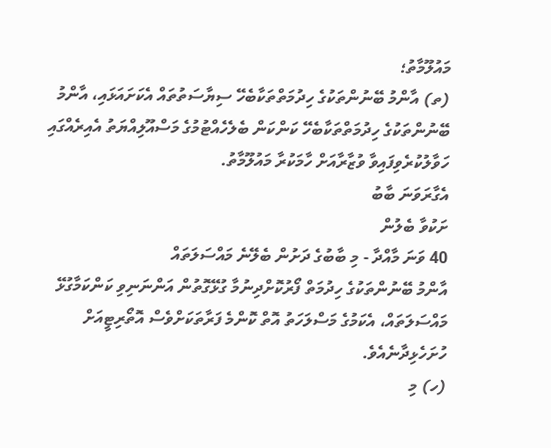މައުލޫމާތު؛
(ތ) އާންމު ބޭނުންތަކުގެ ހިދުމަތްތަކާބެހޭ ސިޔާސަތުތައް އެކަށައަޅައި، އާންމު ބޭނުންތަކުގެ ހިދުމަތްތަކާބެހޭ ކަންކަން ބެލެހެއްޓުމުގެ މަސްއޫލިއްޔަތު އެއިރެއްގައި ހަވާލުކުރެވިފައިވާ ވުޒާރާއަށް ހާމަކުރާ މައުލޫމާތު.
އެގާރަވަނަ ބާބު
ށަކުވާ ބެލުން
40 ވަނަ މާއްދާ - މި ބާބުގެ ދަށުން ބެލޭނެ މައްސަލަތައް
އާންމު ބޭނުންތަކުގެ ހިދުމަތް ފޯރުކޮށްދިނުމާ ގުޅޭގޮތުން އަންނަނިވި ކަންކަމާގުޅޭ މައްސަލަތައް، އެކަމުގެ މަސްލަހަތު އޮތް ކޮންމެ ފަރާތަކަށްވެސް އޮތޯރިޓީއަށް ހުށަހެޅިދާނެއެވެ.
(ހ) މި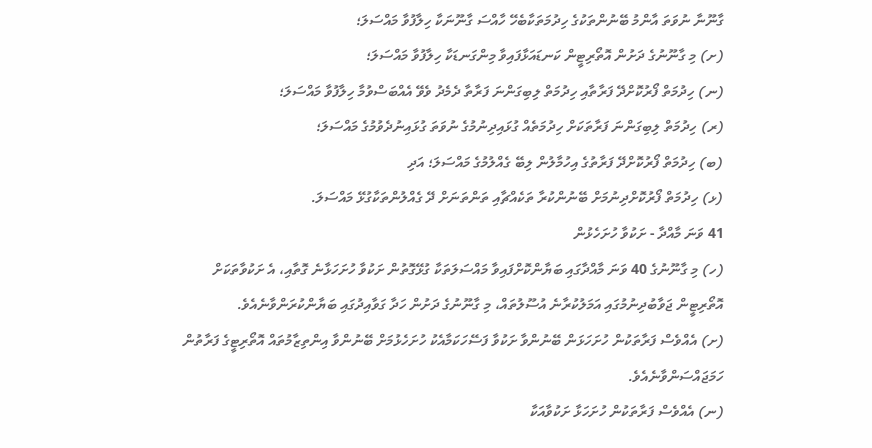ގާނޫނާ ނުވަތަ އާންމު ބޭނުންތަކުގެ ހިދުމަތަކާބެހޭ ހާއްސަ ގާނޫނަކާ ހިލާފުވާ މައްސަލަ؛
(ށ) މި ގާނޫނުގެ ދަށުން އޮތޯރިޓީން ކަނޑައަޅާފައިވާ މިންގަނޑަކާ ހިލާފުވާ މައްސަލަ؛
(ނ) ހިދުމަތް ފޯރުކޮށްދޭ ފަރާތާއި ހިދުމަތް ލިބިގަންނަ ފަރާތާ ދެމެދު ވެވޭ އެއްބަސްވުމާ ހިލާފުވާ މައްސަލަ؛
(ރ) ހިދުމަތް ލިބިގަންނަ ފަރާތަކަށް ހިދުމަތެއް ގުޅައިދިނުމުގެ ނުވަތަ ގުޅައިނުދެވުމުގެ މައްސަލަ؛
(ބ) ހިދުމަތް ފޯރުކޮށްދޭ ފަރާތުގެ އިހުމާލުން ލިބޭ ގެއްލުމުގެ މައްސަލަ؛ އަދި
(ޅ) ހިދުމަތް ފޯރުކޮށްދިނުމަށް ބޭނުންކުރާ ތަކެއްޗާއި ތަންތަނަށް ދޭ ގެއްލުންތަކާގުޅޭ މައްސަލަ.
41 ވަނަ މާއްދާ - ށަކުވާ ހުށަހެޅުން
(ހ) މި ގާނޫނުގެ 40 ވަނަ މާއްދާގައި ބަޔާންކޮށްފައިވާ މައްސަލަތަކާ ގުޅޭގޮތުން ށަކުވާ ހުށަހަޅާނެ ގޮތާއި، އެ ށަކުވާތަކަށް އޮތޯރިޓީން ޖަވާބުދިނުމުގައި އަމަލުކުރާނެ އުސޫލުތައް، މި ގާނޫނުގެ ދަށުން ހަދާ ގަވާއިދުގައި ބަޔާންކުރަންވާނެއެވެ.
(ށ) އެއްވެސް ފަރާތަކުން ހުށަހަޅަން ބޭނުންވާ ށަކުވާ ފަސޭހަކަމާއެކު ހުށަހެޅުމަށް ބޭނުންވާ އިންތިޒާމުތައް އޮތޯރިޓީގެ ފަރާތުން ހަމަޖައްސަންވާނެއެވެ.
(ނ) އެއްވެސް ފަރާތަކުން ހުށަހަޅާ ށަކުވާއަކާ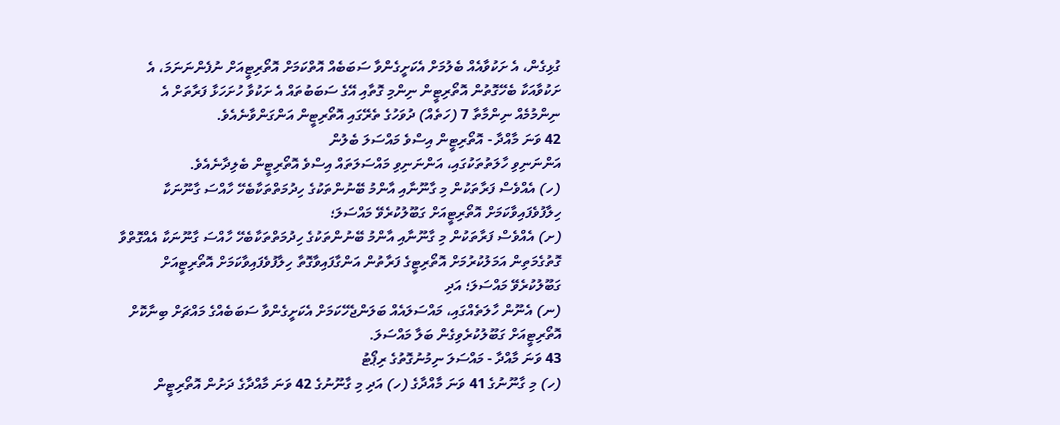ގުޅިގެން، އެ ށަކުވާއެއް ބެލުމަށް އެކަށީގެންވާ ސަބަބެއް އޮތްކަމަށް އޮތޯރިޓީއަށް ނުފެންނަނަމަ، އެ ށަކުވާއަކާ ބެހޭގޮތުން އޮތޯރިޓީން ނިންމި ގޮތާއި އޭގެ ސަބަބުތައް އެ ށަކުވާ ހުށަހަޅާ ފަރާތަށް އެ ނިންމުމެއް ނިންމާތާ 7 (ހަތެއް) ދުވަހުގެ ތެރޭގައި އޮތޯރިޓީން އަންގަންވާނެއެވެ.
42 ވަނަ މާއްދާ - އޮތޯރިޓީން އިސްވެ މައްސަލަ ބެލުން
އަންނަނިވި ހާލަތުތަކުގައި، އަންނަނިވި މައްސަލަތައް އިސްވެ އޮތޯރިޓީން ބެލިދާނެއެވެ.
(ހ) އެއްވެސް ފަރާތަކުން މި ގާނޫނާއި އާންމު ބޭނުންތަކުގެ ހިދުމަތްތަކާބެހޭ ހާއްސަ ގާނޫނަކާ ހިލާފުވެފައިވާކަމަށް އޮތޯރިޓީއަށް ގަބޫލުކުރެވޭ މައްސަލަ؛
(ށ) އެއްވެސް ފަރާތަކުން މި ގާނޫނާއި އާންމު ބޭނުންތަކުގެ ހިދުމަތްތަކާބެހޭ ހާއްސަ ގާނޫނަކާ އެއްގޮތްވާ ގޮތުގެމަތިން އަމަލުކުރުމަށް އޮތޯރިޓީގެ ފަރާތުން އަންގާފައިވާގޮތާ ހިލާފުވެފައިވާކަމަށް އޮތޯރިޓީއަށް ގަބޫލުކުރެވޭ މައްސަލަ؛ އަދި
(ނ) އެނޫން ހާލަތެއްގައި، މައްސަލައެއް ބަލަންޖެހޭކަމަށް އެކަށީގެންވާ ސަބަބެއްގެ މައްޗަށް ބިނާކޮށް އޮތޯރިޓީއަށް ގަބޫލުކުރެވިގެން ބަލާ މައްސަލަ.
43 ވަނަ މާއްދާ - މައްސަލަ ނިމުނުގޮތުގެ ރިޕޯޓު
(ހ) މި ގާނޫނުގެ 41 ވަނަ މާއްދާގެ (ހ) އަދި މި ގާނޫނުގެ 42 ވަނަ މާއްދާގެ ދަށުން އޮތޯރިޓީން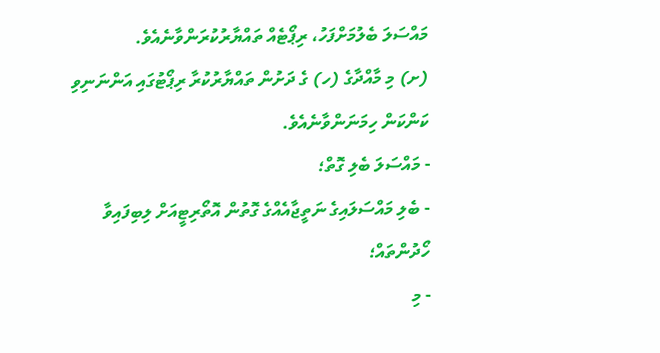މައްސަލަ ބެލުމަށްފަހު، ރިޕޯޓެއް ތައްޔާރުކުރަންވާނެއެވެ.
(ށ) މި މާއްދާގެ (ހ) ގެ ދަށުން ތައްޔާރުކުރާ ރިޕޯޓުގައި އަންނަނިވި ކަންކަން ހިމަނަންވާނެއެވެ.
- މައްސަލަ ބެލި ގޮތް؛
- ބެލި މައްސަލައިގެ ނަތީޖާއެއްގެ ގޮތުން އޮތޯރިޓީއަށް ލިބިފައިވާ ހޯދުންތައް؛
- މި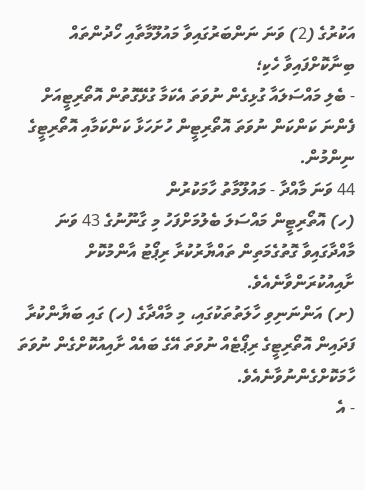އަކުރުގެ (2) ވަނަ ނަންބަރުގައިވާ މައުލޫމާތާއި ހޯދުންތައް ބިނާކޮށްފައިވާ ހެކި؛
- ބެލި މައްސަލައާ ގުޅިގެން ނުވަތަ އެކަމާ ގުޅޭގޮތުން އޮތޯރިޓީއަށް ފެންނަ ކަންކަން ނުވަތަ އޮތޯރިޓީން ހުށަހަޅާ ކަންކަމާއި އޮތޯރިޓީގެ ނިންމުން.
44 ވަނަ މާއްދާ - މައުލޫމާތު ހާމަކުރުން
(ހ) އޮތޯރިޓީން މައްސަލަ ބެލުމަށްފަހު މި ގާނޫނުގެ 43 ވަނަ މާއްދާގައިވާ ގޮތުގެމަތިން ތައްޔާރުކުރާ ރިޕޯޓު އާންމުކޮށް ށާއިއުކުރަންވާނެއެވެ.
(ށ) އަންނަނިވި ހާލަތުތަކުގައި، މި މާއްދާގެ (ހ) ގައި ބަޔާންކުރާ ފަދައިން އޮތޯރިޓީގެ ރިޕޯޓެއް ނުވަތަ އޭގެ ބައެއް ށާއިއުކޮށްގެން ނުވަތަ ހާމަކޮށްގެންނުވާނެއެވެ.
- އެ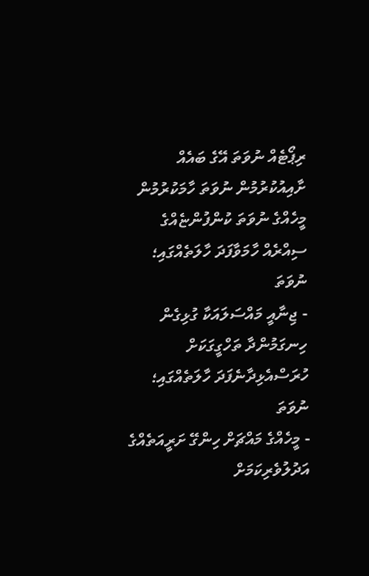ރިޕޯޓެއް ނުވަތަ އޭގެ ބައެއް ށާއިއުކުރުމުން ނުވަތަ ހާމަކުރުމުން މީހެއްގެ ނުވަތަ ކުންފުންޏެއްގެ ސިއްރެއް ހާމަވާފަދަ ހާލަތެއްގައި؛ ނުވަތަ
- ޖިނާއީ މައްސަލައަކާ ގުޅިގެން ހިނގަމުންދާ ތަހްގީގަކަށް ހުރަސްއެޅިދާނެފަދަ ހާލަތެއްގައި؛ ނުވަތަ
- މީހެއްގެ މައްޗަށް ހިންގޭ ށަރީއަތެއްގެ އަދުލުވެރިކަމަށް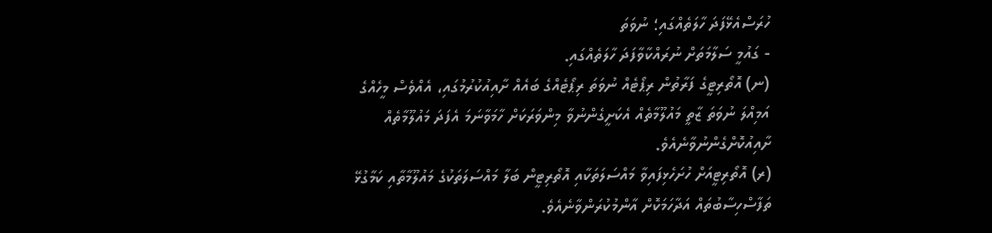ހުރަސްއެޅޭފަދަ ހާލަތެއްގައި؛ ނުވަތަ
- ގައުމީ ސަލާމަތަށް ނުރައްކާވާފަދަ ހާލަތެއްގައި.
(ނ) އޮތޯރިޓީގެ ފަރާތުން ރިޕޯޓެއް ނުވަތަ ރިޕޯޓެއްގެ ބައެއް ށާއިއުކުރުމުގައި، އެއްވެސް މީހެއްގެ އަމިއްލަ ނުވަތަ ޒާތީ މައުލޫމާތެއް އެކަށީގެންނުވާ މިންވަރަކަށް ހާމަވާނަމަ އެފަދަ މައުލޫމާތެއް ށާއިއުކޮށްގެންނުވާނެއެވެ.
(ރ) އޮތޯރިޓީއަށް ހުށަހެޅިފައިވާ މައްސަލަތަކާއި އޮތޯރިޓީން ބަލާ މައްސަލަތަކުގެ މައުލޫމާތާއި ކަމާގުޅޭ ތަފާސްހިސާބުތައް އަދާހަމަކޮށް އާންމުކުރަންވާނެއެވެ.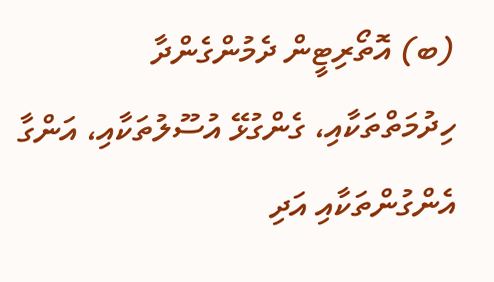(ބ) އޮތޯރިޓީން ދެމުންގެންދާ ހިދުމަތްތަކާއި، ގެންގުޅޭ އުސޫލުތަކާއި، އަންގާ އެންގުންތަކާއި އަދި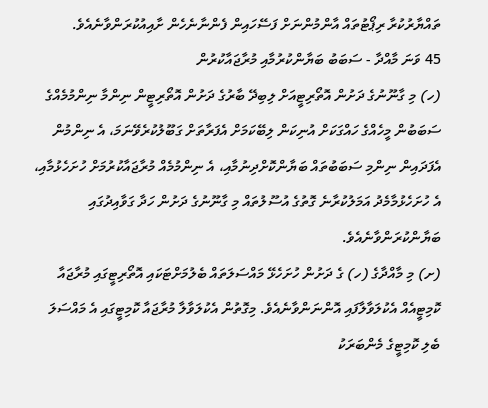ތައްޔާރުކުރާ ރިޕޯޓުތައް އާންމުންނަށް ފަސޭހައިން ފެންނާނެހެން ށާއިއުކުރަންވާނެއެވެ.
45 ވަނަ މާއްދާ - ސަބަބު ބަޔާންކުރުމާއި މުރާޖައާކުރުން
(ހ) މި ގާނޫނުގެ ދަށުން އޮތޯރިޓީއަށް ލިބިދޭ ބާރުގެ ދަށުން އޮތޯރިޓީން ނިންމާ ނިންމުމެއްގެ ސަބަބުން މީހެއްގެ ހައްގަކަށް އުނިކަން ލިބޭކަމަށް އެފަރާތަށް ގަބޫލުކުރެވޭނަމަ، އެ ނިންމުން އެފަދައިން ނިންމި ސަބަބުތައް ބަޔާންކޮށްދިނުމާއި، އެ ނިންމުމެއް މުރާޖައާކުރުމަށް ހުށަހެޅުމާއި، އެ ހުށަހެޅުމާމެދު އަމަލުކުރާނެ ގޮތުގެ އުސޫލުތައް މި ގާނޫނުގެ ދަށުން ހަދާ ގަވާއިދުގައި ބަޔާންކުރަންވާނެއެވެ.
(ށ) މި މާއްދާގެ (ހ) ގެ ދަށުން ހުށަހެޅޭ މައްސަލަތައް ބެލުމަށްޓަކައި އޮތޯރިޓީގައި މުރާޖައާ ކޮމިޓީއެއް އެކުލަވާލާފައި އޮންނަންވާނެއެވެ. މިގޮތުން އެކުލަވާލާ މުރާޖައާ ކޮމިޓީގައި އެ މައްސަލަ ބެލި ކޮމިޓީގެ މެންބަރަކު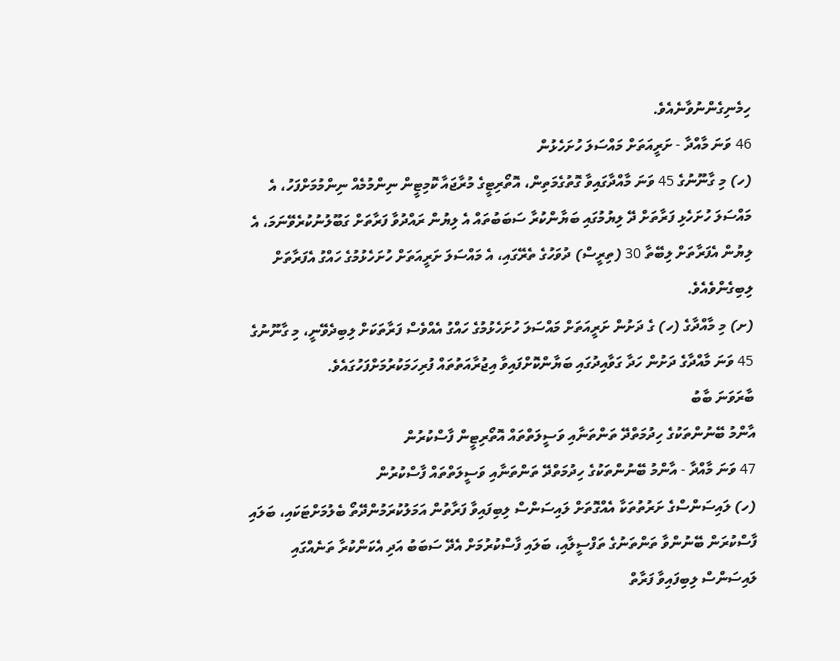ހިމެނިގެންނުވާނެއެވެ.
46 ވަނަ މާއްދާ - ށަރީއަތަށް މައްސަލަ ހުށަހެޅުން
(ހ) މި ގާނޫނުގެ 45 ވަނަ މާއްދާގައިވާ ގޮތުގެމަތިން، އޮތޯރިޓީގެ މުރާޖައާ ކޮމިޓީން ނިންމުމެއް ނިންމުމަށްފަހު، އެ މައްސަލަ ހުށަހެޅި ފަރާތަށް ދޭ ލިޔުމުގައި ބަޔާންކުރާ ސަބަބުތައް އެ ލިޔުން ރައްދުވާ ފަރާތަށް ގަބޫލުނުކުރެވޭނަމަ، އެ ލިޔުން އެފަރާތަށް ލިބޭތާ 30 (ތިރީސް) ދުވަހުގެ ތެރޭގައި، އެ މައްސަލަ ށަރީއަތަށް ހުށަހެޅުމުގެ ހައްގު އެފަރާތަށް ލިބިގެންވެއެވެ.
(ށ) މި މާއްދާގެ (ހ) ގެ ދަށުން ށަރީއަތަށް މައްސަލަ ހުށަހެޅުމުގެ ހައްގު އެއްވެސް ފަރާތަކަށް ލިބިދެވޭނީ، މި ގާނޫނުގެ 45 ވަނަ މާއްދާގެ ދަށުން ހަދާ ގަވާއިދުގައި ބަޔާންކޮށްފައިވާ އިޖުރާއަތުތައް ފުރިހަމަކުރުމަށްފަހުގައެވެ.
ބާރަވަނަ ބާބު
އާންމު ބޭނުންތަކުގެ ހިދުމަތްދޭ ތަންތަނާއި ވަސީލަތްތައް އޮތޯރިޓީން ފާސްކުރުން
47 ވަނަ މާއްދާ - އާންމު ބޭނުންތަކުގެ ހިދުމަތްދޭ ތަންތަނާއި ވަސީލަތްތައް ފާސްކުރުން
(ހ) ލައިސަންސްގެ ށަރުތުތަކާ އެއްގޮތަށް ލައިސަންސް ލިބިފައިވާ ފަރާތުން އަމަލުކުރަމުންދޭތޯ ބެލުމަށްޓަކައި، ބަލައި ފާސްކުރަން ބޭނުންވާ ތަންތަނުގެ ތަފްސީލާއި، ބަލައި ފާސްކުރުމަށް އެދޭ ސަބަބު އަދި އެކަންކުރާ ތަނެއްގައި ލައިސަންސް ލިބިފައިވާ ފަރާތް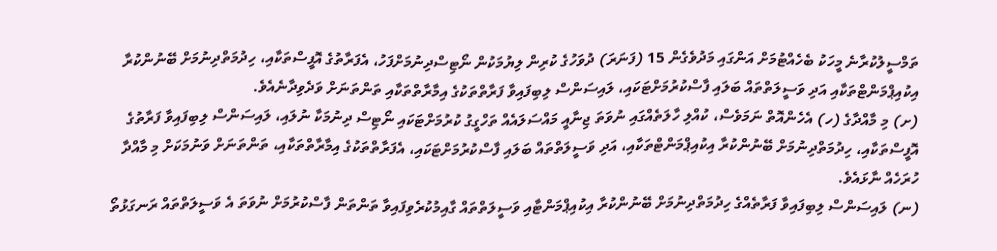ތަމްސީލުކުރާނެ މީހަކު ބެހެއްޓުމަށް އަންގައި މަދުވެގެން 15 (ފަނަރަ) ދުވަހުގެ ކުރިން ލިޔުމަކުން ނޯޓިސްދިނުމަށްފަހު، އެފަރާތުގެ އޮފީސްތަކާއި، ހިދުމަތްދިނުމަށް ބޭނުންކުރާ އިކުއިޕްމަންޓްތަކާއި އަދި ވަސީލަތްތައް ބަލައި ފާސްކުރުމަށްޓަކައި، ލައިސަންސް ލިބިފައިވާ ފަރާތްތަކުގެ އިމާރާތްތަކާއި ތަންތަނަށް ވަދެވިދާނެއެވެ.
(ށ) މި މާއްދާގެ (ހ) އެހެންއޮތް ނަމަވެސް، ކުއްލި ހާލަތެއްގައި ނުވަތަ ޖިނާއީ މައްސަލައެއް ތަހްގީގު ކުރުމަށްޓަކައި ނޯޓިސް ދިނުމަކާ ނުލައި، ލައިސަންސް ލިބިފައިވާ ފަރާތުގެ އޮފީސްތަކާއި، ހިދުމަތްދިނުމަށް ބޭނުންކުރާ އިކުއިޕްމަންޓްތަކާއި، އަދި ވަސީލަތްތައް ބަލައި ފާސްކުރުމަށްޓަކައި، އެފަރާތްތަކުގެ އިމާރާތްތަކާއި، ތަންތަނަށް ވަނުމަކަށް މި މާއްދާ ހުރަހެއް ނާޅައެވެ.
(ނ) ލައިސަންސް ލިބިފައިވާ ފަރާތެއްގެ ހިދުމަތްދިނުމަށް ބޭނުންކުރާ އިކުއިޕްމަންޓާއި ވަސީލަތްތައް ގާއިމުކުރެވިފައިވާ ތަންތަން ފާސްކުރުމަށް ނުވަތަ އެ ވަސީލަތްތައް ރަނގަޅުތޯ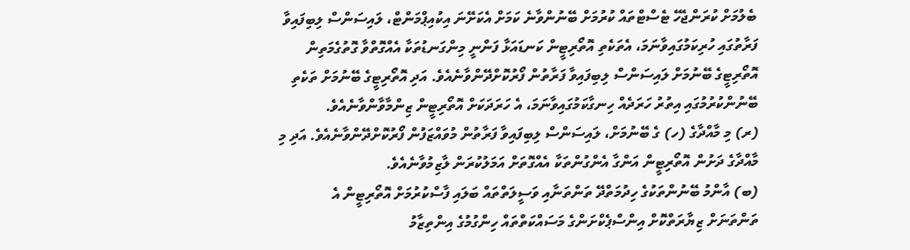ބެލުމަށް ކުރަންޖެހޭ ޓެސްޓްތައް ކުރުމަށް ބޭނުންވާނެ ކަމަށް އެކަށޭނަ އިކުއިޕްމަންޓް، ލައިސަންސް ލިބިފައިވާ ފަރާތުގައި ހުރިކަމުގައިވާނަމަ، އެތަކެތި އޮތޯރިޓީން ކަނޑައަޅާ ފަންނީ މިންގަނޑުތަކާ އެއްގޮތްވާ ގޮތުގެމަތިން އޮތޯރިޓީގެ ބޭނުމަށް ލައިސަންސް ލިބިފައިވާ ފަރާތުން ފޯރުކޮށްދޭންވާނެއެވެ. އަދި އޮތޯރިޓީގެ ބޭނުމަށް ތަކެތި ބޭނުންކުރުމުގައި އިތުރު ހަރަދެއް ހިނގާކަމުގައިވާނަމަ، އެ ހަރަދަކަށް އޮތޯރިޓީން ޒިންމާވާންވާނެއެވެ.
(ރ) މި މާއްދާގެ (ހ) ގެ ބޭނުމަށް، ލައިސަންސް ލިބިފައިވާ ފަރާތުން މުވައްޒަފުން ފޯރުކޮށްދޭންވާނެއެވެ. އަދި މި މާއްދާގެ ދަށުން އޮތޯރިޓީން އަންގާ އެންގުންތަކާ އެއްގޮތަށް އަމަލުކުރަން ލާޒިމުވާނެއެވެ.
(ބ) އާންމު ބޭނުންތަކުގެ ހިދުމަތްދޭ ތަންތަނާއި ވަސީލަތްތައް ބަލައި ފާސްކުރުމަށް އޮތޯރިޓީން އެ ތަންތަނަށް ޒިޔާރަތްކޮށް އިންސްޕެކްށަންގެ މަސައްކަތްތައް ހިންގުމުގެ އިންތިޒާމު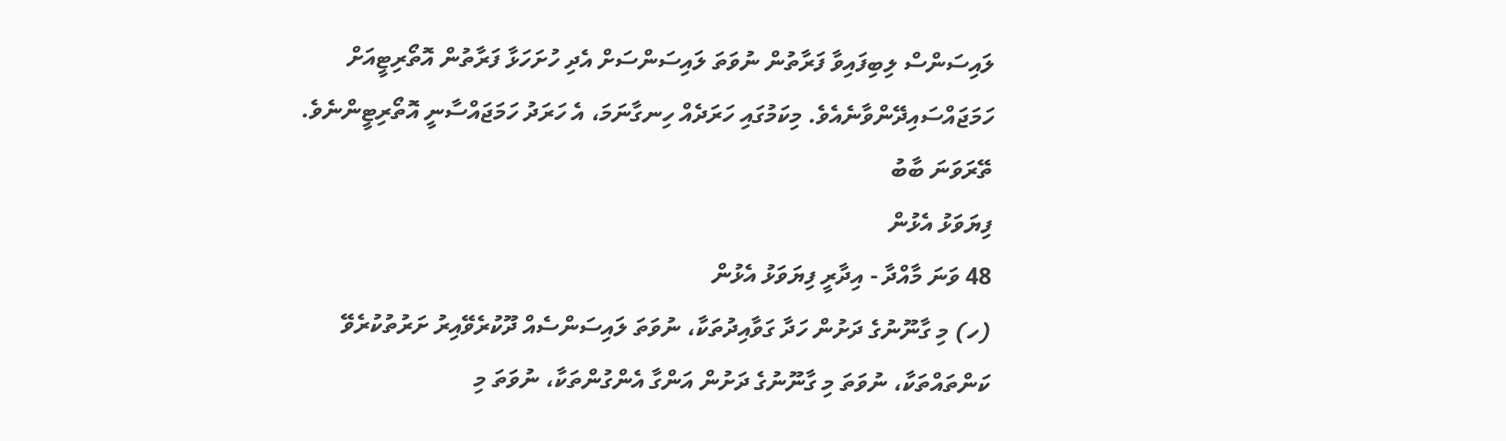ލައިސަންސް ލިބިފައިވާ ފަރާތުން ނުވަތަ ލައިސަންސަށް އެދި ހުށަހަޅާ ފަރާތުން އޮތޯރިޓީއަށް ހަމަޖައްސައިދޭންވާނެއެވެ. މިކަމުގައި ހަރަދެއް ހިނގާނަމަ، އެ ހަރަދު ހަމަޖައްސާނީ އޮތޯރިޓީންނެވެ.
ތޭރަވަނަ ބާބު
ފިޔަވަޅު އެޅުން
48 ވަނަ މާއްދާ - އިދާރީ ފިޔަވަޅު އެޅުން
(ހ) މި ގާނޫނުގެ ދަށުން ހަދާ ގަވާއިދުތަކާ، ނުވަތަ ލައިސަންސެއް ދޫކުރެވޭއިރު ށަރުތުކުރެވޭ ކަންތައްތަކާ، ނުވަތަ މި ގާނޫނުގެ ދަށުން އަންގާ އެންގުންތަކާ، ނުވަތަ މި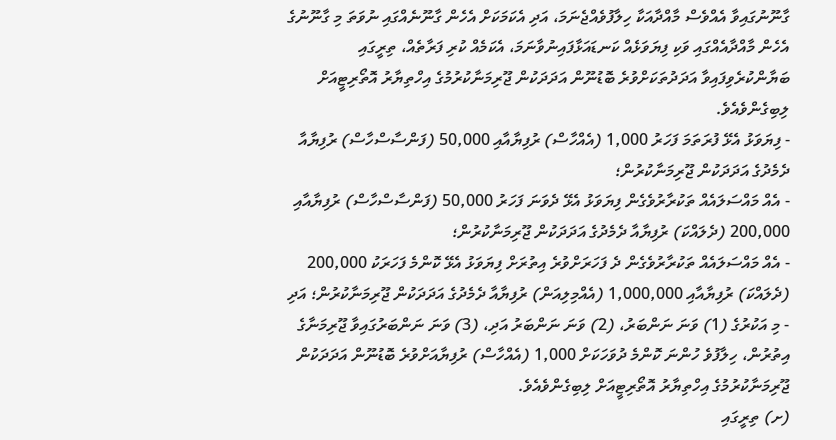ގާނޫނުގައިވާ އެއްވެސް މާއްދާއަކާ ހިލާފުވެއްޖެނަމަ، އަދި އެކަމަކަށް އެހެން ގާނޫނެއްގައި ނުވަތަ މި ގާނޫނުގެ އެހެން މާއްދާއެއްގައި ވަކި ފިޔަވަޅެއް ކަނޑައަޅާފައިނުވާނަމަ، އެކަމެއް ކުރި ފަރާތެއް، ތިރީގައި ބަޔާންކުރެވިފައިވާ އަދަދުތަކަށްވުރެ ބޮޑުނޫން އަދަދަކުން ޖޫރިމަނާކުރުމުގެ އިހްތިޔާރު އޮތޯރިޓީއަށް ލިބިގެންވެއެވެ.
- ފިޔަވަޅު އެޅޭ ފުރަތަމަ ފަހަރު 1,000 (އެއްހާސް) ރުފިޔާއާއި 50,000 (ފަންސާސްހާސް) ރުފިޔާއާ ދެމެދުގެ އަދަދަކުން ޖޫރިމަނާކުރުން؛
- އެއް މައްސަލައެއް ތަކުރާރުވެގެން ފިޔަވަޅު އެޅޭ ދެވަނަ ފަހަރު 50,000 (ފަންސާސްހާސް) ރުފިޔާއާއި 200,000 (ދެލައްކަ) ރުފިޔާއާ ދެމެދުގެ އަދަދަކުން ޖޫރިމަނާކުރުން؛
- އެއް މައްސަލައެއް ތަކުރާރުވެގެން ދެ ފަހަރަށްވުރެ އިތުރަށް ފިޔަވަޅު އެޅޭ ކޮންމެ ފަހަރަކު 200,000 (ދެލައްކަ) ރުފިޔާއާއި 1,000,000 (އެއްމިލިއަން) ރުފިޔާއާ ދެމެދުގެ އަދަދަކުން ޖޫރިމަނާކުރުން؛ އަދި
- މި އަކުރުގެ (1) ވަނަ ނަންބަރު، (2) ވަނަ ނަންބަރު އަދި، (3) ވަނަ ނަންބަރުގައިވާ ޖޫރިމަނާގެ އިތުރުން، ހިލާފުވެ ހުންނަ ކޮންމެ ދުވަހަކަށް 1,000 (އެއްހާސް) ރުފިޔާއަށްވުރެ ބޮޑުނޫން އަދަދަކުން ޖޫރިމަނާކުރުމުގެ އިހްތިޔާރު އޮތޯރިޓީއަށް ލިބިގެންވެއެވެ.
(ށ) ތިރީގައި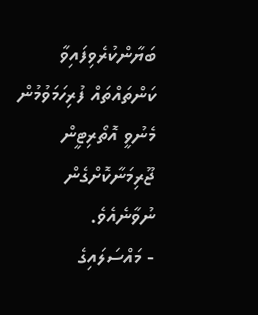ބަޔާންކުރެވިފައިވާ ކަންތައްތައް ފުރިހަމަވުމުން މެނުވީ އޮތޯރިޓީން ޖޫރިމަނާކޮށްގެން ނުވާނެއެވެ.
- މައްސަލައިގެ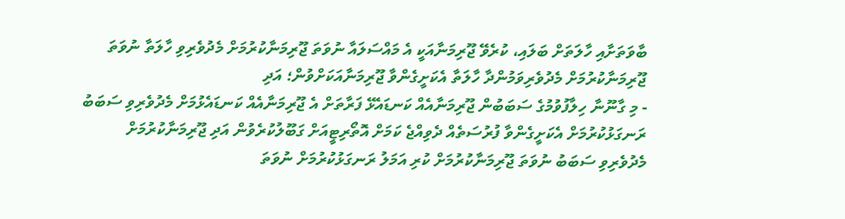ބާވަތަށާއި ހާލަތަށް ބަލައި، ކުރެވޭ ޖޫރިމަނާއަކީ އެ މައްސަލައާ ނުވަތަ ޖޫރިމަނާކުރުމަށް މެދުވެރިވި ހާލަތާ ނުވަތަ ޖޫރިމަނާކުރުމަށް މެދުވެރިވަމުންދާ ހާލަތާ އެކަށީގެންވާ ޖޫރިމަނާއަކަށްވުން؛ އަދި
- މި ގާނޫނާ ހިލާފުވުމުގެ ސަބަބުން ޖޫރިމަނާއެއް ކަނޑައެޅޭ ފަރާތަށް އެ ޖޫރިމަނާއެއް ކަނޑައެޅުމަށް މެދުވެރިވި ސަބަބު ރަނގަޅުކުރުމަށް އެކަށީގެންވާ ފުރުސަތެއް ދެވިއްޖެ ކަމަށް އޮތޯރިޓީއަށް ގަބޫލުކުރެވުން އަދި ޖޫރިމަނާކުރުމަށް މެދުވެރިވި ސަބަބު ނުވަތަ ޖޫރިމަނާކުރުމަށް ކުރި އަމަލު ރަނގަޅުކުރުމަށް ނުވަތަ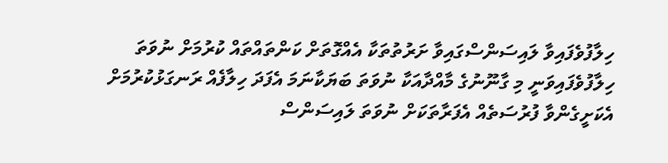ހިލާފުވެފައިވާ ލައިސަންސްގައިވާ ށަރުތުތަކާ އެއްގޮތަށް ކަންތައްތައް ކުރުމަށް ނުވަތަ ހިލާފުވެފައިވަނީ މި ގާނޫނުގެ މާއްދާއަކާ ނުވަތަ ބަޔަކާނަމަ އެފަދަ ހިލާފެއް ރަނގަޅުކުރުމަށް އެކަށީގެންވާ ފުރުސަތެއް އެފަރާތަކަށް ނުވަތަ ލައިސަންސް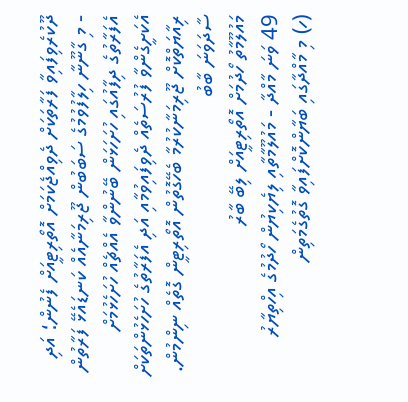ދޫކުރެވިފައިވާ ފަރާތަކަށް ދެވިއްޖެކަމަށް އޮތޯރިޓީއަށް ފެނުން؛ އަދި
- މި ގާނޫނާ ހިލާފުވުމުގެ ސަބަބުން ޖޫރިމަނާއެއް ކަނޑައެޅޭ ފަރާތުން އެފަރާތުގެ ދިފާއުގައި ހުށަހަޅަން ބޭނުންވާ އެއްޗެއް ހުށަހެޅުމަށް އެކަށީގެންވާ ފުރުސަތެއް ދެވިފައިވުމާއި އަދި އެފަރާތުގެ ހުށަހެޅުންތަކަށް ރިއާޔަތްކޮށް ޖޫރިމަނާކުރުމާ ބެހޭގޮތުން އޮތޯރިޓީން ގޮތެއް ނިންމުން.
ސާދަވަނަ ބާބު
މައުލޫމާތު ހޯދުމަށް އޮތޯރިޓީއަށް ލިބޭ ބާރު
49 ވަނަ މާއްދާ - މައުލޫމާތާއި ލިޔެކިޔުން ހޯދުމުގެ އިހްތިޔާރު
(ހ) މި މާއްދާގައި ބަޔާންކޮށްފައިވާ ގޮތުގެމަތިން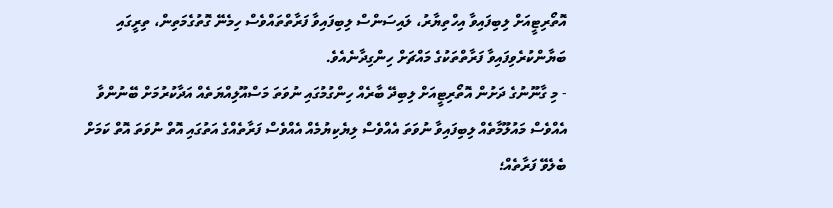އޮތޯރިޓީއަށް ލިބިފައިވާ އިހްތިޔާރު، ލައިސަންސް ލިބިފައިވާ ފަރާތްތައްވެސް ހިމެނޭ ގޮތުގެމަތިން، ތިރީގައި ބަޔާންކުރެވިފައިވާ ފަރާތްތަކުގެ މައްޗަށް ހިންގިދާނެއެވެ.
- މި ގާނޫނުގެ ދަށުން އޮތޯރިޓީއަށް ލިބިދޭ ބާރެއް ހިންގުމުގައި ނުވަތަ މަސްއޫލިއްޔަތެއް އަދާކުރުމަށް ބޭނުންވާ އެއްވެސް މައުލޫމާތެއް ލިބިފައިވާ ނުވަތަ އެއްވެސް ލިޔެކިޔުމެއް އެއްވެސް ފަރާތެއްގެ އަތުގައި އޮތް ނުވަތަ އޮތް ކަމަށް ބެލެވޭ ފަރާތެއް؛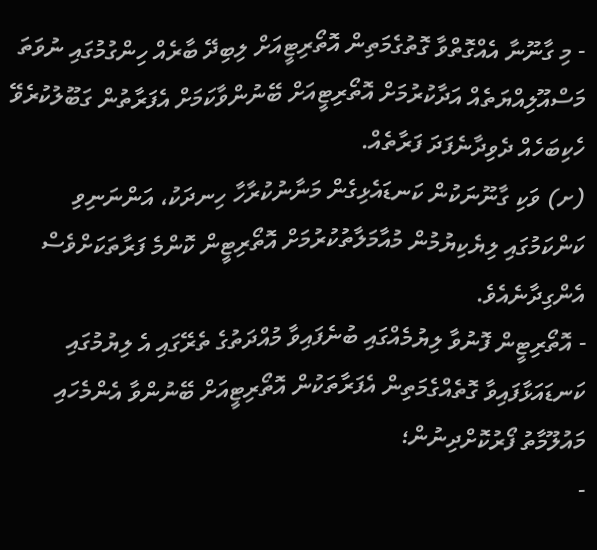- މި ގާނޫނާ އެއްގޮތްވާ ގޮތުގެމަތިން އޮތޯރިޓީއަށް ލިބިދޭ ބާރެއް ހިންގުމުގައި ނުވަތަ މަސްއޫލިއްޔަތެއް އަދާކުރުމަށް އޮތޯރިޓީއަށް ބޭނުންވާކަމަށް އެފަރާތުން ގަބޫލުކުރެވޭ ހެކިބަހެއް ދެވިދާނެފަދަ ފަރާތެއް.
(ށ) ވަކި ގާނޫނަކުން ކަނޑައެޅިގެން މަނާނުކުރާހާ ހިނދަކު، އަންނަނިވި ކަންކަމުގައި ލިޔެކިޔުމުން މުއާމަލާތުކުރުމަށް އޮތޯރިޓީން ކޮންމެ ފަރާތަކަށްވެސް އެންގިދާނެއެވެ.
- އޮތޯރިޓީން ފޮނުވާ ލިޔުމެއްގައި ބުނެފައިވާ މުއްދަތުގެ ތެރޭގައި އެ ލިޔުމުގައި ކަނޑައަޅާފައިވާ ގޮތެއްގެމަތިން އެފަރާތަކުން އޮތޯރިޓީއަށް ބޭނުންވާ އެންމެހައި މައުލޫމާތު ފޯރުކޮށްދިނުން؛
-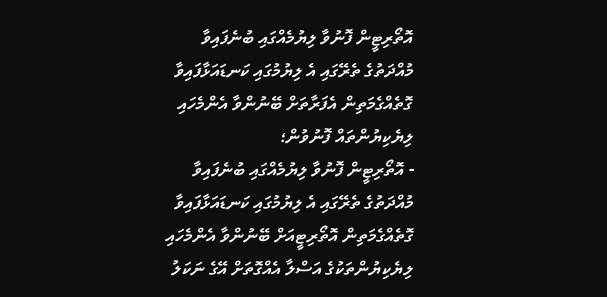އޮތޯރިޓީން ފޮނުވާ ލިޔުމެއްގައި ބުނެފައިވާ މުއްދަތުގެ ތެރޭގައި އެ ލިޔުމުގައި ކަނޑައަޅާފައިވާ ގޮތެއްގެމަތިން އެފަރާތަށް ބޭނުންވާ އެންމެހައި ލިޔެކިޔުންތައް ފޮނުވުން؛
- އޮތޯރިޓީން ފޮނުވާ ލިޔުމެއްގައި ބުނެފައިވާ މުއްދަތުގެ ތެރޭގައި އެ ލިޔުމުގައި ކަނޑައަޅާފައިވާ ގޮތެއްގެމަތިން އޮތޯރިޓީއަށް ބޭނުންވާ އެންމެހައި ލިޔެކިޔުންތަކުގެ އަސްލާ އެއްގޮތަށް އޭގެ ނަކަލު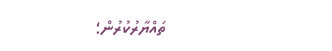ތައްޔާރުކުރުން؛